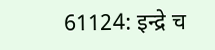61124: इन्द्रे च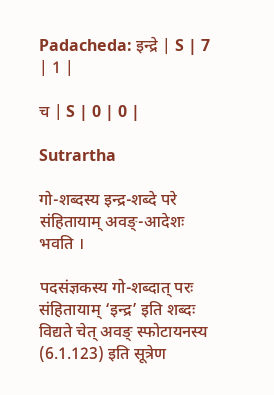Padacheda: इन्द्रे | S | 7 | 1 |

च | S | 0 | 0 |

Sutrartha

गो-शब्दस्य इन्द्र-शब्दे परे संहितायाम् अवङ्-आदेशः भवति ।

पदसंज्ञकस्य गो-शब्दात् परः संहितायाम् ‘इन्द्र’ इति शब्दः विद्यते चेत् अवङ् स्फोटायनस्य (6.1.123) इति सूत्रेण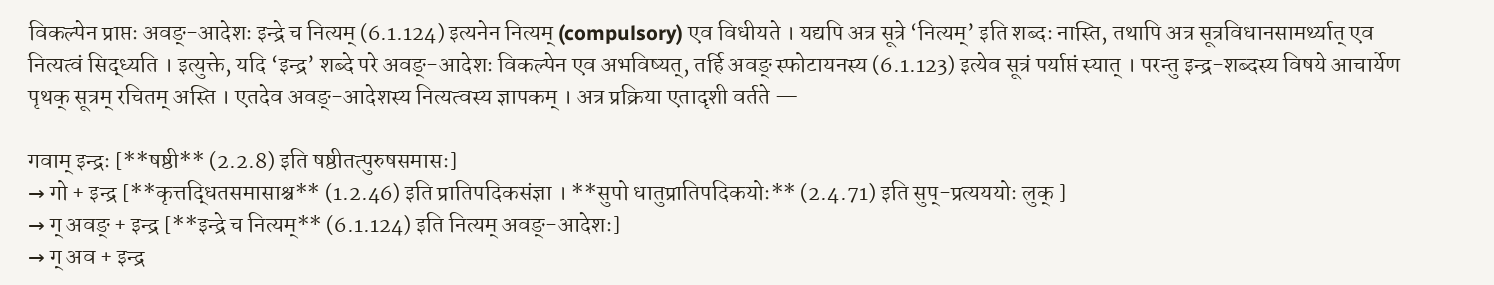विकल्पेन प्राप्तः अवङ्-आदेशः इन्द्रे च नित्यम् (6.1.124) इत्यनेन नित्यम् (compulsory) एव विधीयते । यद्यपि अत्र सूत्रे ‘नित्यम्’ इति शब्दः नास्ति, तथापि अत्र सूत्रविधानसामर्थ्यात् एव नित्यत्वं सिद्ध्यति । इत्युक्ते, यदि ‘इन्द्र’ शब्दे परे अवङ्-आदेशः विकल्पेन एव अभविष्यत्, तर्हि अवङ् स्फोटायनस्य (6.1.123) इत्येव सूत्रं पर्याप्तं स्यात् । परन्तु इन्द्र-शब्दस्य विषये आचार्येण पृथक् सूत्रम् रचितम् अस्ति । एतदेव अवङ्-आदेशस्य नित्यत्वस्य ज्ञापकम् । अत्र प्रक्रिया एतादृशी वर्तते —

गवाम् इन्द्रः [**षष्ठी** (2.2.8) इति षष्ठीतत्पुरुषसमासः]
→ गो + इन्द्र [**कृत्तद्धितसमासाश्च** (1.2.46) इति प्रातिपदिकसंज्ञा । **सुपो धातुप्रातिपदिकयोः** (2.4.71) इति सुप्-प्रत्यययोः लुक् ]
→ ग् अवङ् + इन्द्र [**इन्द्रे च नित्यम्** (6.1.124) इति नित्यम् अवङ्-आदेशः]
→ ग् अव + इन्द्र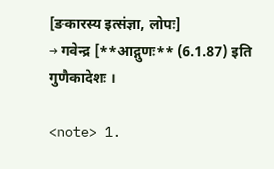[ङकारस्य इत्संज्ञा, लोपः]
→ गवेन्द्र [**आद्गुणः** (6.1.87) इति गुणैकादेशः ।

<note> 1.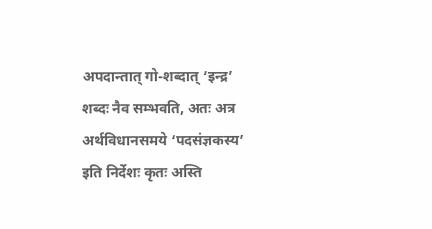अपदान्तात् गो-शब्दात् ‘इन्द्र’ शब्दः नैव सम्भवति, अतः अत्र अर्थविधानसमये ‘पदसंज्ञकस्य’ इति निर्देशः कृतः अस्ति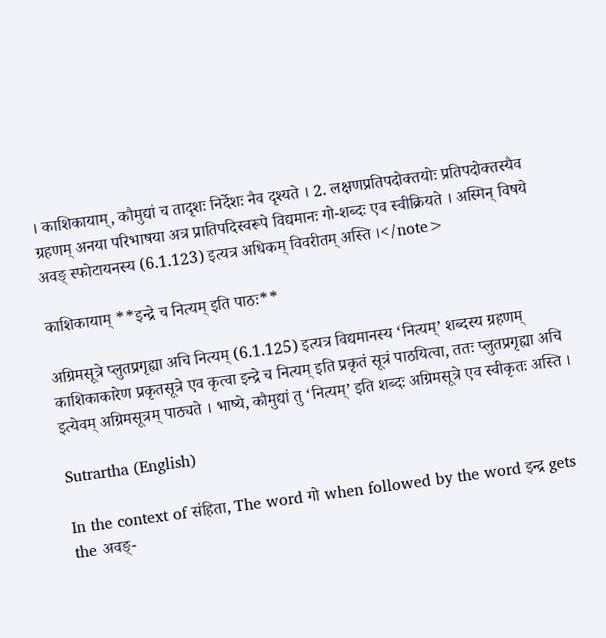। काशिकायाम्, कौमुद्यां च तादृशः निर्देशः नैव दृश्यते । 2. लक्षणप्रतिपदोक्तयोः प्रतिपदोक्तस्यैव ग्रहणम् अनया परिभाषया अत्र प्रातिपदिस्वरूपे विद्यमानः गो-शब्दः एव स्वीक्रियते । अस्मिन् विषये अवङ् स्फोटायनस्य (6.1.123) इत्यत्र अधिकम् विवरीतम् अस्ति ।</note>

काशिकायाम् **इन्द्रे च नित्यम् इति पाठः**

अग्रिमसूत्रे प्लुतप्रगृह्या अचि नित्यम् (6.1.125) इत्यत्र विद्यमानस्य ‘नित्यम्’ शब्दस्य ग्रहणम् काशिकाकारेण प्रकृतसूत्रे एव कृत्वा इन्द्रे च नित्यम् इति प्रकृतं सूत्रं पाठयित्वा, ततः प्लुतप्रगृह्या अचि इत्येवम् अग्रिमसूत्रम् पाठ्यते । भाष्ये, कौमुद्यां तु ‘नित्यम्’ इति शब्दः अग्रिमसूत्रे एव स्वीकृतः अस्ति ।

Sutrartha (English)

In the context of संहिता, The word गो when followed by the word इन्द्र gets the अवङ्-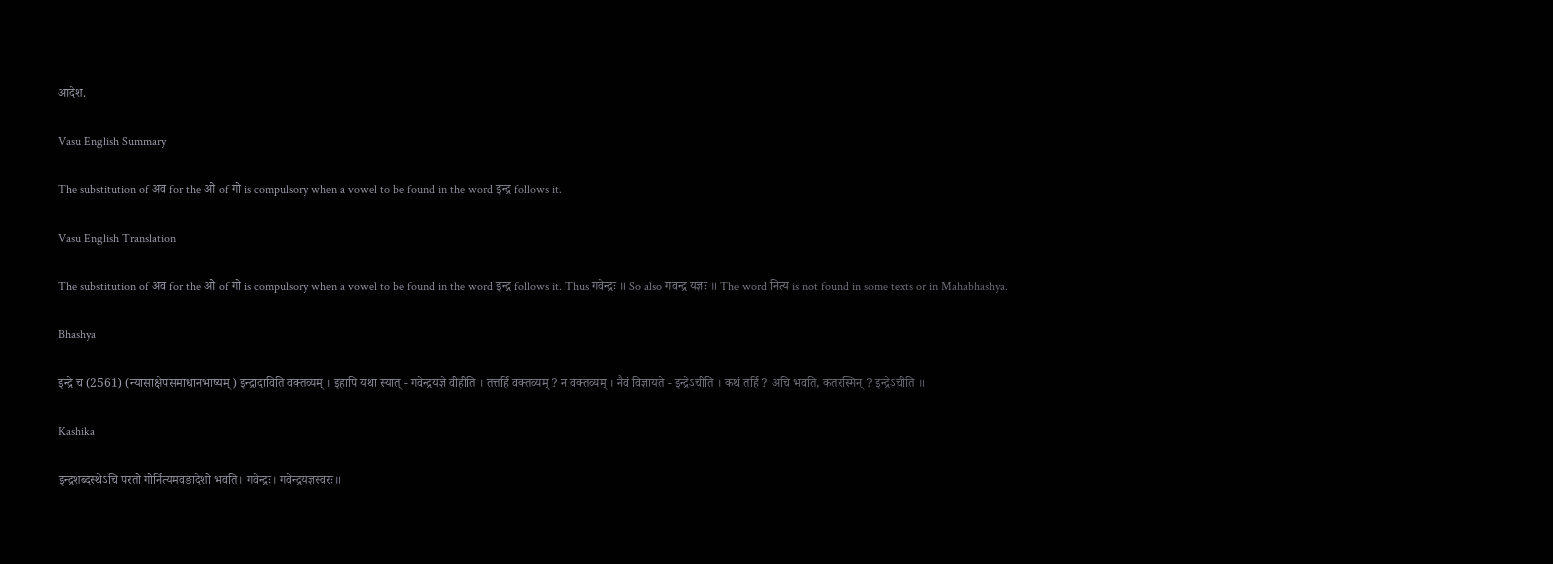आदेश.

Vasu English Summary

The substitution of अव for the ओ of गो is compulsory when a vowel to be found in the word इन्द्र follows it.

Vasu English Translation

The substitution of अव for the ओ of गो is compulsory when a vowel to be found in the word इन्द्र follows it. Thus गवेन्द्रः ॥ So also गवन्द्र यज्ञः ॥ The word नित्य is not found in some texts or in Mahabhashya.

Bhashya

इन्द्रे च (2561) (न्यासाक्षेपसमाधानभाष्यम्) इन्द्रादाविति वक्तव्यम् । इहापि यथा स्यात् - गवेन्द्रयज्ञे वीहीति । तत्तर्हि वक्तव्यम् ? न वक्तव्यम् । नैवं विज्ञायते - इन्द्रेऽचीति । कथं तर्हि ? अचि भवति, कतरस्मिन् ? इन्द्रेऽचीति ॥

Kashika

इन्द्रशब्दस्थेऽचि परतो गोर्नित्यमवङादेशो भवति। गवेन्द्रः। गवेन्द्रयज्ञस्वरः॥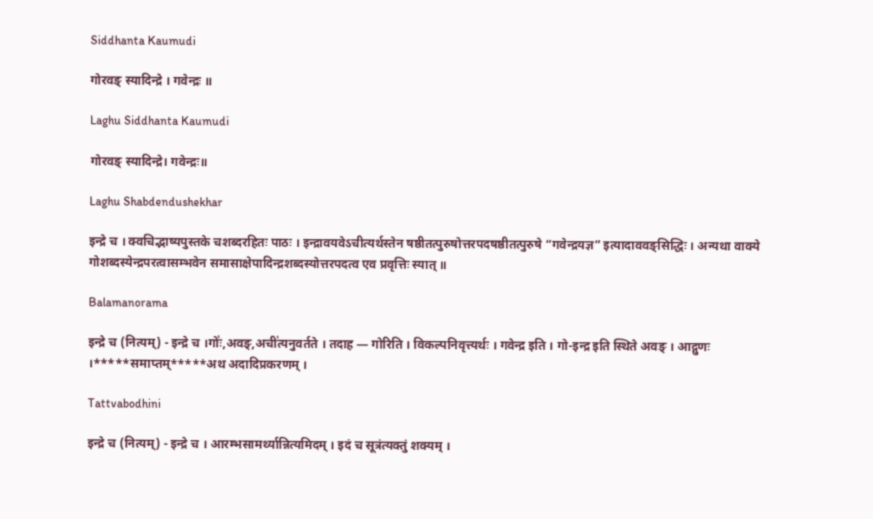Siddhanta Kaumudi

गोरवङ् स्यादिन्द्रे । गवेन्द्रः ॥

Laghu Siddhanta Kaumudi

गोरवङ् स्यादिन्द्रे। गवेन्द्रः॥

Laghu Shabdendushekhar

इन्द्रे च । क्वचिद्भाष्यपुस्तके चशब्दरहितः पाठः । इन्द्रावयवेऽचीत्यर्थस्तेन षष्ठीतत्पुरुषोत्तरपदषष्ठीतत्पुरुषे “गवेन्द्रयज्ञ” इत्यादाववङ्सिद्धिः । अन्यथा वाक्ये गोशब्दस्येन्द्रपरत्वासम्भवेन समासाक्षेपादिन्द्रशब्दस्योत्तरपदत्व एव प्रवृत्तिः स्यात् ॥

Balamanorama

इन्द्रे च (नित्यम्) - इन्द्रे च ।गोः॑,अवङ्,अची॑त्यनुवर्तते । तदाह — गोरिति । विकल्पनिवृत्त्यर्थः । गवेन्द्र इति । गो-इन्द्र इति स्थिते अवङ् । आद्गुणः ।*****समाप्तम्*****अथ अदादिप्रकरणम् ।

Tattvabodhini

इन्द्रे च (नित्यम्) - इन्द्रे च । आरम्भसामर्थ्यान्नित्यमिदम् । इदं च सूत्रंत्यक्तुं शक्यम् ।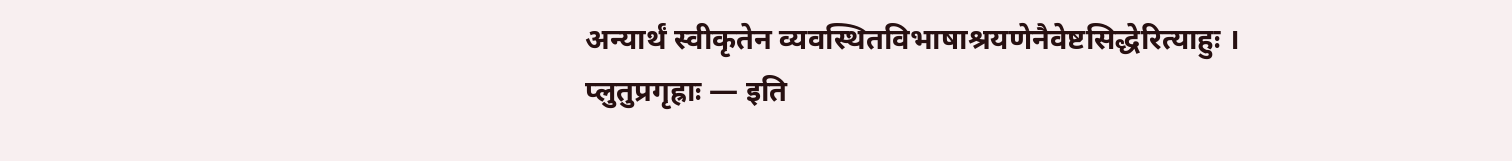अन्यार्थं स्वीकृतेन व्यवस्थितविभाषाश्रयणेनैवेष्टसिद्धेरित्याहुः । प्लुतुप्रगृह्राः — इति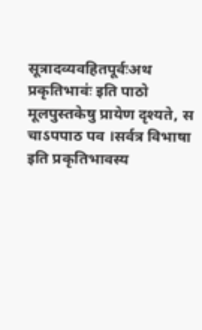सूत्रादव्यवहितपूर्वःअथ प्रकृतिभावः॑ इति पाठो मूलपुस्तकेषु प्रायेण दृश्यते, स चाऽपपाठ पव ।सर्वत्र विभाषा इति प्रकृतिभावस्य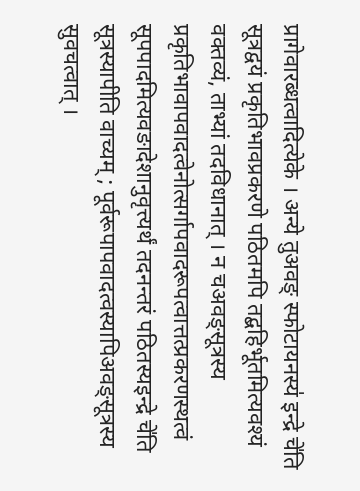प्रागेवारब्धत्वादित्येके । अन्ये तुअवङ् स्फोटायनस्य॑ इन्द्रे चे॑ति सूत्रद्वयं प्रकृतिभावप्रकरणे पठितमपि तद्बहिर्भूतमित्यवश्यं वक्तव्यं, ताभ्यां तदविधानात् । न चअवङ्सूत्रस्य प्रकृतिभावापवादत्वेनोत्सर्गापवादरूपत्वात्तत्प्रकरणस्थत्वं सूपपादमित्यवङादेशानुवृत्त्यर्थं तदनन्तरं पठितस्यइन्द्रे चे॑ति सूत्रस्यापीति वाच्यम् ; पूर्वरूपापवादत्वस्यापिअवङ्सूत्रस्य सुवचत्वात् ।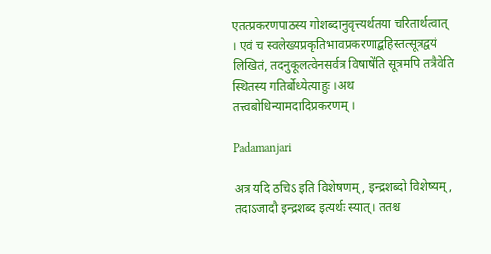एतत्प्रकरणपाठस्य गोशब्दानुवृत्त्यर्थतया चरितार्थत्वात् । एवं च स्वलेख्यप्रकृतिभावप्रकरणाद्बहिस्तत्सूत्रद्वयं लिखितं, तदनुकूलत्वेनसर्वत्र विषाषे॑ति सूत्रमपि तत्रैवेति स्थितस्य गतिर्बोध्येत्याहुः ।अथ तत्त्वबोधिन्यामदादिप्रकरणम् ।

Padamanjari

अत्र यदि ठचिऽ इति विशेषणम्, इन्द्रशब्दो विशेष्यम्, तदाऽजादौ इन्द्रशब्द इत्यर्थः स्यात्। ततश्च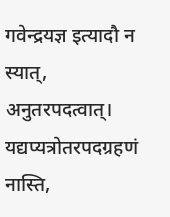गवेन्द्रयज्ञ इत्यादौ न स्यात्, अनुतरपदत्वात्। यद्यप्यत्रोतरपदग्रहणं नास्ति,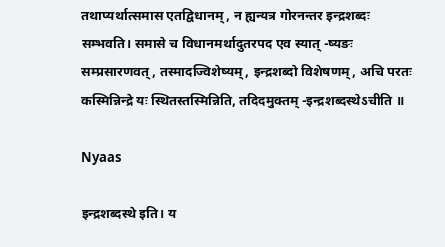तथाप्यर्थात्समास एतद्विधानम्, न ह्यन्यत्र गोरनन्तर इन्द्रशब्दः सम्भवति। समासे च विधानमर्थादुतरपद एव स्यात् -ष्यङः सम्प्रसारणवत्, तस्मादज्विशेष्यम्, इन्द्रशब्दो विशेषणम्, अचि परतः कस्मिन्निन्द्रे यः स्थितस्तस्मिन्निति, तदिदमुक्तम् -इन्द्रशब्दस्थेऽचीति ॥

Nyaas

इन्द्रशब्दस्थे इति। य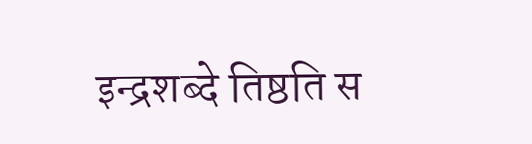इन्द्रशब्दे तिष्ठति स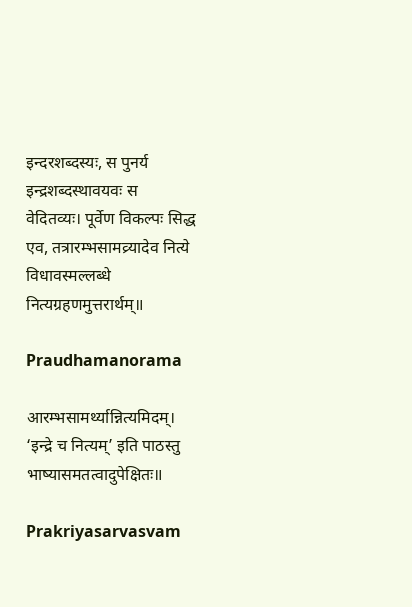इन्दरशब्दस्यः, स पुनर्य इन्द्रशब्दस्थावयवः स वेदितव्यः। पूर्वेण विकल्पः सिद्ध एव, तत्रारम्भसामव्र्यादेव नित्ये विधावस्मल्लब्धे नित्यग्रहणमुत्तरार्थम्॥

Praudhamanorama

आरम्भसामर्थ्यान्नित्यमिदम्। ‘इन्द्रे च नित्यम्’ इति पाठस्तु भाष्यासमतत्वादुपेक्षितः॥

Prakriyasarvasvam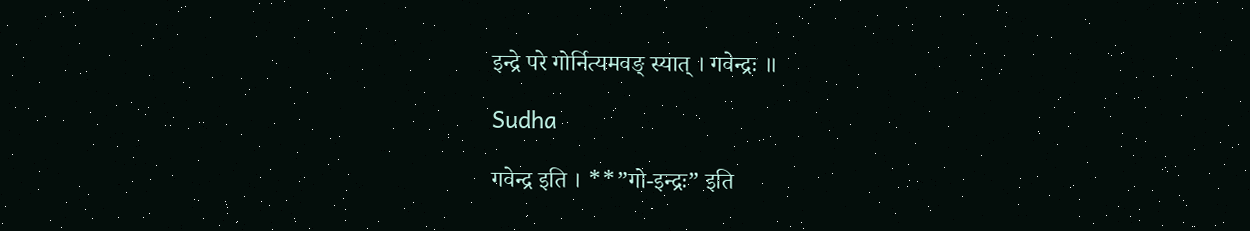इन्द्रे परे गोर्नित्यमवङ् स्यात् । गवेन्द्रः ॥

Sudha

गवेन्द्र इति । **”गो-इन्द्रः” इति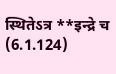स्थितेऽत्र **इन्द्रे च (6.1.124)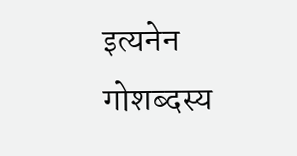इत्यनेन गोशब्दस्य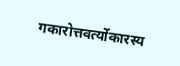गकारोत्तवर्त्योकारस्य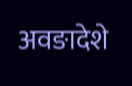अवङादेशे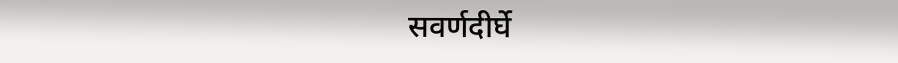सवर्णदीर्घे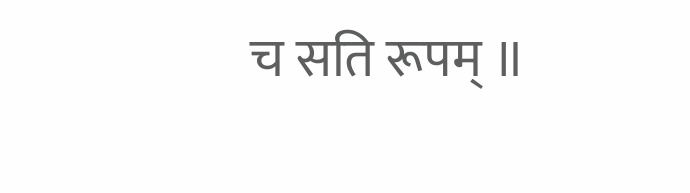च सति रूपम् ॥